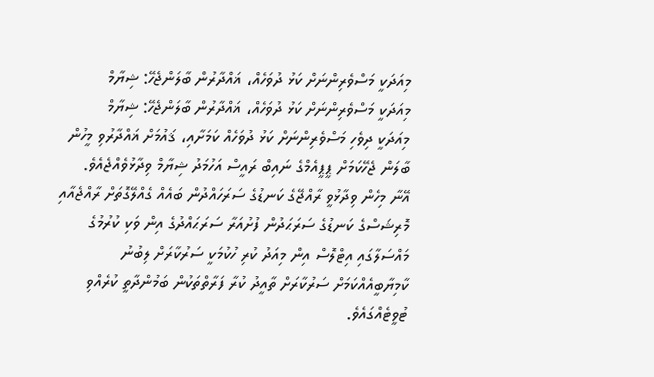މިއަދަކީ މަސްވެރިންނަށް ކަޅު ދުވަހެއް، ޣައްދާރުން ބާލަންޖެހޭ: ޝިޔާމް
މިއަދަކީ މަސްވެރިންނަށް ކަޅު ދުވަހެއް، ޣައްދާރުން ބާލަންޖެހޭ: ޝިޔާމް
މިއަދަކީ ދިވެހި މަސްވެރިންނަށް ކަޅު ދުވަހެއް ކަމަށާއި، ޤައުމަށް ޣައްދާރުވި މީހުން ބާލަން ޖެހޭކަމަށް ޕީޕީއެމްގެ ނައިބް ރައީސް އަހުމަދު ޝިޔާމް ވިދާޅުވެއްޖެއެވެ.
އޭނާ މިހެން ވިދާޅުވީ ރާއްޖޭގެ ކަނޑުގެ ސަރަހައްދުން ބައެއް ގެއްލޭގޮތަށް ރާއްޖެއާއި މޮރިޝަސްގެ ކަނޑުގެ ސަރަޙަދުން ފުށުއަރާ ސަރަޙައްދުގެ އިން ވަކި ކުރުމުގެ މައްސަލާގައި އިޓްލޮސް އިން މިއަދު ކުރި ހުކުމަކީ ސަރުކާރަށް ލިބުނު ކާމިޔާބީއެއްކަމަށް ސަރުކާރަށް ތާއީދު ކުރާ ފަރާތްތަކުން ބަމުންދާތީ ކުރެއްވި ޓުވީޓެއްގައެވެ.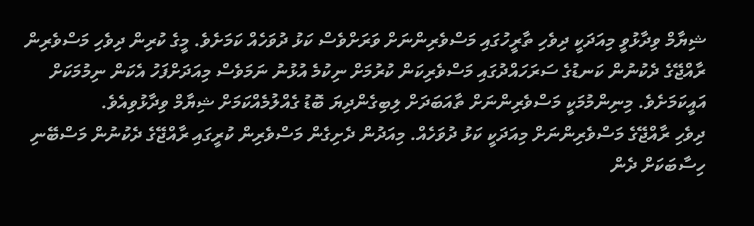ޝިޔާމް ވިދާޅުވީ މިއަދަކީ ދިވެހި ތާރީހުގައި މަސްވެރިންނަށް ވަރަށްވެސް ކަޅު ދުވަހެއް ކަމަށެވެ. މީގެ ކުރިން ދިވެހި މަސްވެރިން ރާއްޖޭގެ ދެކުނުން ކަނޑުގެ ސަރަހައްދުގައި މަސްވެރިކަން ކުރުމަށް ނިކުމެ އުޅުނު ނަމަވެސް މިއަދަށްފަހު އެކަން ނިމުމަކަށް އައީކަމަށެވެ. މިނިންމުމަކީ މަސްވެރިންނަށް ތާއަބަދަށް ލިބިގެންދިޔަ ބޮޑު ގެއްލުމެއްކަމަށް ޝިޔާމް ވިދާޅުވިއެވެ.
ދިވެހި ރާއްޖޭގެ މަސްވެރިންނަށް މިއަދަކީ ކަޅު ދުވަހެއް. މިއަދުން ދެށިގެން މަސްވެރިން ކުރީގައި ރާއްޖޭގެ ދެކުނުން މަސްބޭނި ހިސާބަކަށް ދެން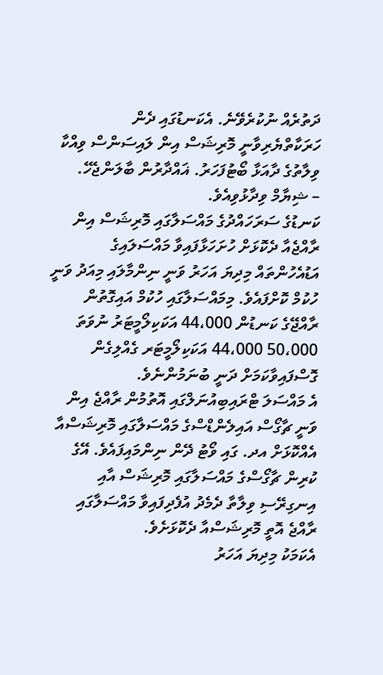ދަތުރެއް ނުކުރެވޭނެ. އެކަނޑުގައި ދެން ހަރަކާތްޔެރިވާނީ މޮރިޝަސް އިން ލައިސަންސް ވިއްކާ ވިލާތުގެ ދާއަޅާ ބޯޓުފަހަރު. ޣައްދާރުން ބާލަންޖެހޭ.
– ޝިޔާމް ވިދާޅުވިއެވެ.
ކަނޑުގެ ސަރަހައްދުގެ މައްސަލާގައި މޮރިޝަސް އިން ރާއްޖެއާ ދެކޮޅަށް ހުށަހަޅާފައިވާ މައްސަލައިގެ އަޑުއެހުންތައް މިދިޔަ އަހަރު ވަނީ ނިންމާލައި މިއަދު ވަނީ ހުކުމް ކޮށްފައެވެ. މިމައްސަލާގައި ހުކުމް އައިގޮތުން ރާއްޖޭގެ ކަނޑުން 44،000 އަކަކިލޯމީޓަރު ނުވަތަ 50،000 44،000 އަކަކިލޯމީޓަރ ގެއްލިގެން ގޮސްފައިވާކަމަށް ދަނީ ބުނަމުންނެވެ.
އެ މައްސަލަ ޓްރައިބިއުނަލްގައި އޮތުމުން ރާއްޖެ އިން ވަނީ ޗާގޯސް އައިލެންޑްސްގެ މައްސަލާގައި މޮރިޝަސްއާ އެއްކޮޅަށް އދ. ގައި ވޯޓު ދޭން ނިންމައިފައެވެ. އޭގެ ކުރިން ޗާގޯސްގެ މައްސަލާގައި މޮރިޝަސް އާއި އިނގިރޭސި ވިލާތާ ދެމެދު އުފެދިފައިވާ މައްސަލާގައި ރާއްޖެ އޮތީ މޮރިޝަސްއާ ދެކޮޅަށެވެ.
އެކަމަކު މިދިޔަ އަހަރު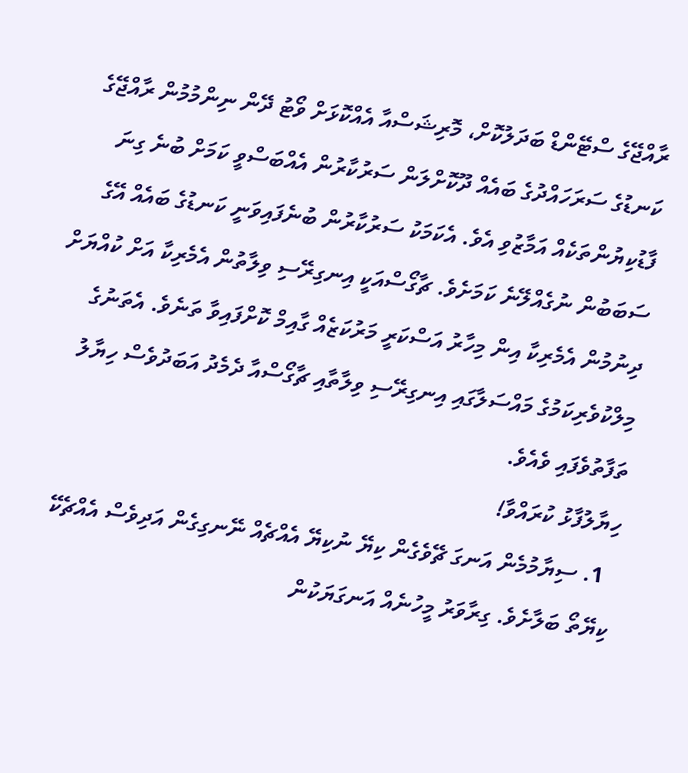ރާއްޖޭގެ ސްޓޭންޑް ބަދަލުކޮށް، މޮރިޝަސްއާ އެއްކޮޅަށް ވޯޓު ދޭން ނިންމުމުން ރާއްޖޭގެ ކަނޑުގެ ސަރަހައްދުގެ ބައެއް ދޫކޮށްލަން ސަރުކާރުން އެއްބަސްވީ ކަމަށް ބުނެ ގިނަ ފާޑުކިޔުންތަކެއް އަމާޒުވި އެވެ. އެކަމަކު ސަރުކާރުން ބުނެފައިވަނީ ކަނޑުގެ ބައެއް އޭގެ ސަބަބުން ނުގެއްލޭނެ ކަމަށެވެ. ޗާގޯސްއަކީ އިނގިރޭސި ވިލާތުން އެމެރިކާ އަށް ކުއްޔަށް ދިނުމުން އެމެރިކާ އިން މިހާރު އަސްކަރީ މަރުކަޒެއް ގާއިމް ކޮށްފައިވާ ތަނެވެ. އެތަނުގެ މިލްކުވެރިކަމުގެ މައްސަލާގައި އިނގިރޭސި ވިލާތާއި ޗާގޯސްއާ ދެމެދު އަބަދުވެސް ހިޔާލު ތަފާތުވެފައި ވެއެވެ.
ހިޔާލުފާޅު ކުރައްވާ!
  1. ސިޔާމުމެން އަނގަ ޗޭވެގެން ކިޔޭ ނުކިޔޭ އެއްޗެއް ނޭނގިގެން އަދިވެސް އެއްޗެކޭ ކިޔޭތޯ ބަލާށެވެ. ގިރާވަރު މީހުނެއް އަނގަޔަކުން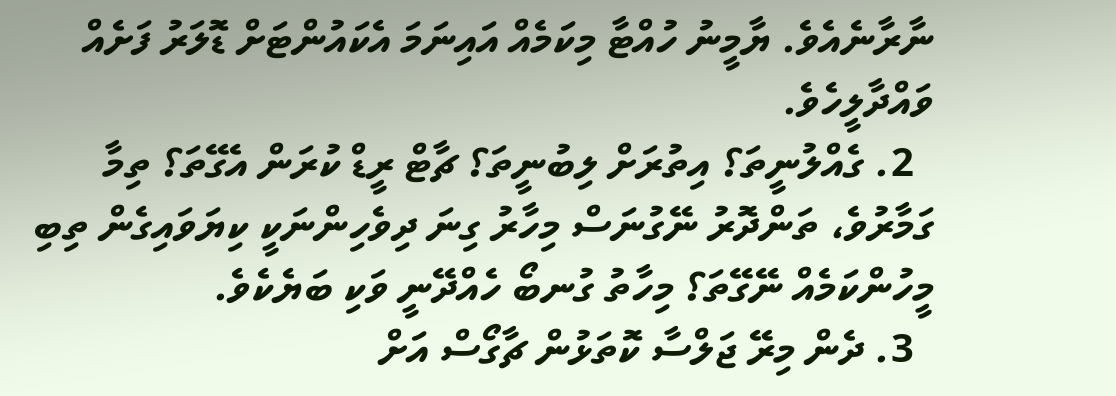ނާރާނެއެވެ. ޔާމީނު ހުއްޓާ މިކަމެއް އައިނަމަ އެކައުންޓަށް ޑޮލަރު ފަށެއް ވައްދާލީހެވެ.
  2. ގެއްލުނީތަ؟ އިތުރަށް ލިބުނީތަ؟ ޗާޓް ރީޑް ކުރަން އެގޭތަ؟ ތިމާ ގަމާރުވެ، ތަންދޮރު ނޭގުނަސް މިހާރު ގިނަ ދިވެހިންނަކީ ކިޔަވައިގެން ތިބި މީހުންކަމެއް ނޭގޭތަ؟ މިހާތު ގުނބޯ ހެއްދޭނީ ވަކި ބަޔެކެވެ.
  3. ދެން މިރޭ ޖަލްސާ ކޮތަޅުން ޗާގޯސް އަށް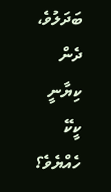ބަދަލުވެ، ދެން ކިޔާނީ ކީކޭ ހެއްޔެވެ؟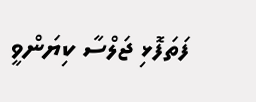ފަތަފޮޅި ޖަލްސާ ކިޔަންވީ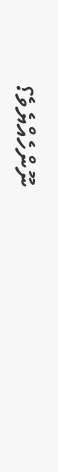ނޫންހެއްޔެވެ؟